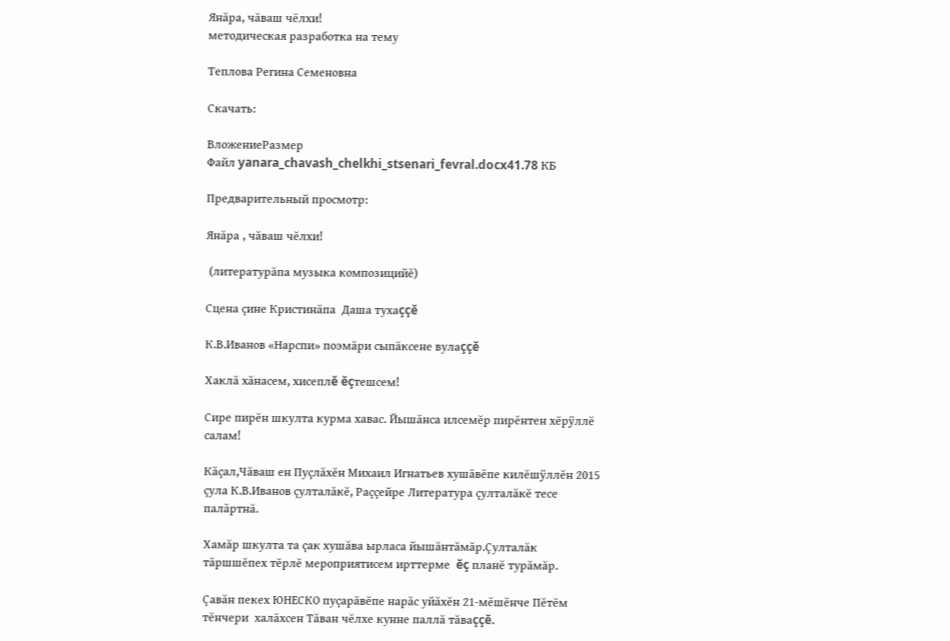Янăра, чăваш чĕлхи!
методическая разработка на тему

Теплова Регина Семеновна

Скачать:

ВложениеРазмер
Файл yanara_chavash_chelkhi_stsenari_fevral.docx41.78 КБ

Предварительный просмотр:

Янăра , чăваш чĕлхи!

 (литературăпа музыка композицийĕ)

Сцена çине Кристинăпа  Даша тухаççĕ

К.В.Иванов «Нарспи» поэмăри сыпăксене вулаççĕ

Хаклă хăнасем, хисеплĕ ĕçтешсем!

Сире пирĕн шкулта курма хавас. Йышăнса илсемĕр пирĕнтен хĕрÿллĕ салам!

Кăçал,Чăваш ен Пуçлăхĕн Михаил Игнатьев хушăвĕпе килĕшÿллĕн 2015 çула К.В.Иванов çулталăкĕ, Раççейре Литература çулталăкĕ тесе палăртнă.

Хамăр шкулта та çак хушăва ырласа йышăнтăмăр.Çулталăк тăршшĕпех тĕрлĕ мероприятисем ирттерме  ĕç планĕ турăмăр.

Çавăн пекех ЮНЕСКО пуçарăвĕпе нарăс уйăхĕн 21-мĕшĕнче Пĕтĕм тĕнчери  халăхсен Тăван чĕлхе кунне паллă тăваççĕ.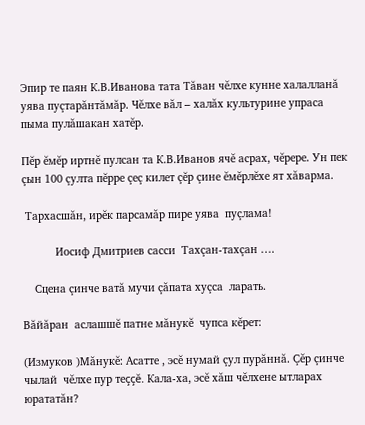Эпир те паян К.В.Иванова тата Тăван чĕлхе кунне халалланă уява пуçтарăнтăмăр. Чĕлхе вăл – халăх культурине упраса пыма пулăшакан хатĕр.

Пĕр ĕмĕр иртнĕ пулсан та К.В.Иванов ячĕ асрах, чĕрере. Ун пек çын 100 çулта пĕрре çеç килет çĕр çине ĕмĕрлĕхе ят хăварма.

 Тархасшăн, ирĕк парсамăр пире уява  пуçлама!

           Иосиф Дмитриев сасси  Тахçан-тахçан ….

    Сцена çинче ватă мучи çăпата хуçса  ларать.

Вăйăран  аслашшĕ патне мăнукĕ  чупса кĕрет:

(Измуков )Мăнукĕ: Асатте , эсĕ нумай çул пурăннă. Çĕр çинче  чылай  чĕлхе пур теççĕ. Кала-ха, эсĕ хăш чĕлхене ытларах юрататăн?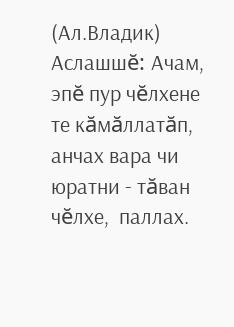(Ал.Владик) Аслашшĕ: Ачам, эпĕ пур чĕлхене те кăмăллатăп, анчах вара чи юратни - тăван чĕлхе,  паллах.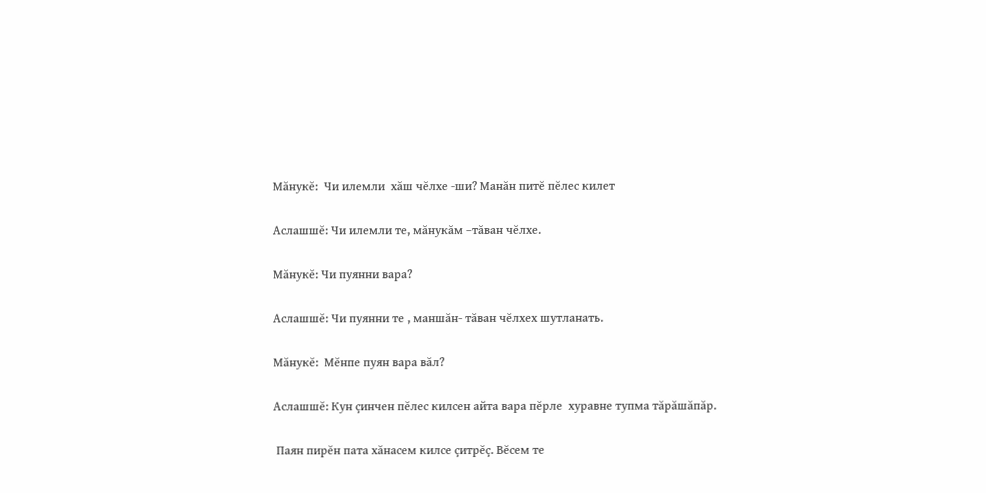Мăнукĕ:  Чи илемли  хăш чĕлхе -ши? Манăн питĕ пĕлес килет

Аслашшĕ: Чи илемли те, мăнукăм –тăван чĕлхе.

Мăнукĕ: Чи пуянни вара?

Аслашшĕ: Чи пуянни те , маншăн- тăван чĕлхех шутланать.

Мăнукĕ:  Мĕнпе пуян вара вăл?

Аслашшĕ: Кун çинчен пĕлес килсен айта вара пĕрле  хуравне тупма тăрăшăпăр.

 Паян пирĕн пата хăнасем килсе çитрĕç. Вĕсем те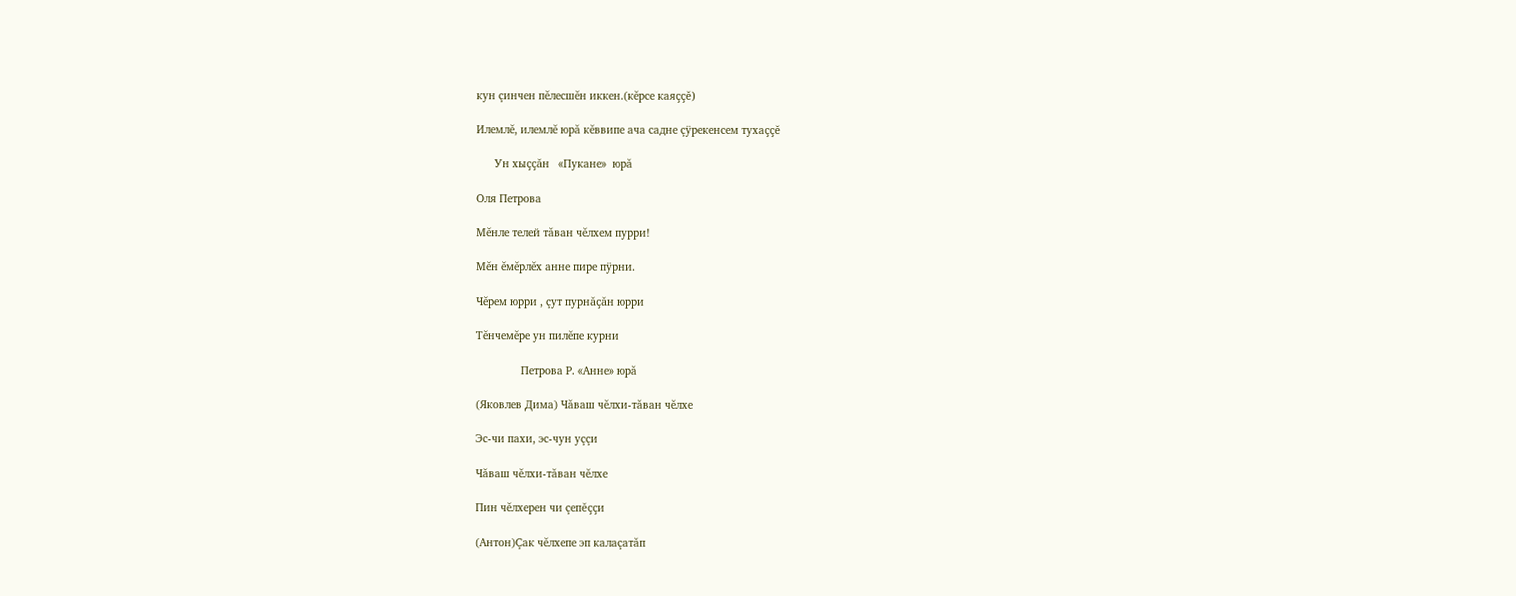кун çинчен пĕлесшĕн иккен.(кĕрсе каяççĕ)

Илемлĕ, илемлĕ юрă кĕввипе ача садне çÿрекенсем тухаççĕ

      Ун хыççăн   «Пукане»  юрă

Оля Петрова

Мĕнле телей тăван чĕлхем пурри!

Мĕн ĕмĕрлĕх анне пире пÿрни.

Чĕрем юрри , çут пурнăçăн юрри

Тĕнчемĕре ун пилĕпе курни

               Петрова Р. «Анне» юрă

(Яковлев Дима) Чăваш чĕлхи-тăван чĕлхе

Эс-чи пахи, эс-чун уççи

Чăваш чĕлхи-тăван чĕлхе

Пин чĕлхерен чи çепĕççи

(Антон)Çак чĕлхепе эп калаçатăп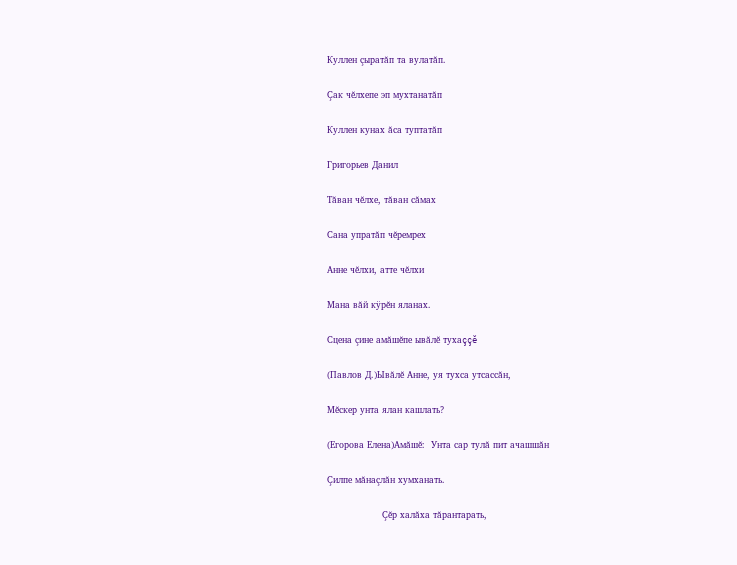Куллен çыратăп та вулатăп.

Çак чĕлхепе эп мухтанатăп

Куллен кунах ăса туптатăп

Григорьев Данил

Тăван чĕлхе, тăван сăмах

Сана упратăп чĕремрех

Анне чĕлхи, атте чĕлхи

Мана вăй кÿрĕн яланах.

Сцена çине амăшĕпе ывăлĕ тухаççĕ

(Павлов Д.)Ывăлĕ Анне, уя тухса утсассăн,

Мĕскер унта ялан кашлать?

(Егорова Елена)Амăшĕ:  Унта сар тулă пит ачашшăн

Çилпе мăнаçлăн хумханать.

           Çĕр халăха тăрантарать,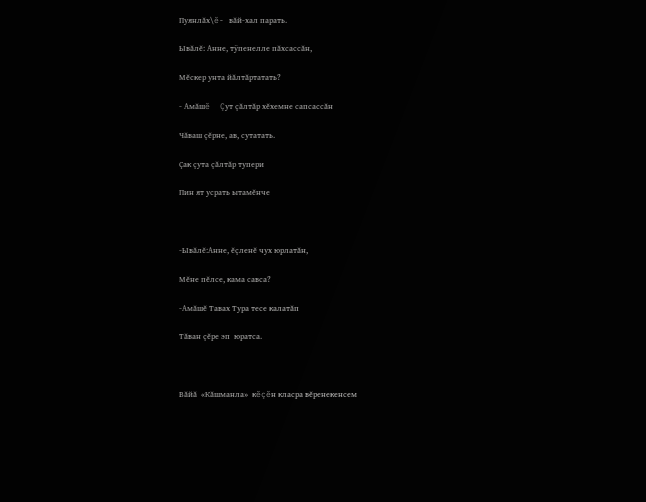Пуянлăх\ĕ- вăй-хал парать.

Ывăлĕ: Анне, тÿпенелле пăхсассăн,

Мĕскер унта йăлтăртатать?

- Амăшĕ  Çут çăлтăр хĕхемне сапсассăн

Чăваш çĕрне, ав, сутатать.

Çак çута çăлтăр тупери

Пин ят усрать ытамĕнче



-Ывăлĕ:Анне, ĕçленĕ чух юрлатăн,

Мĕне пĕлсе, кама савса?

-Амăшĕ Тавах Тура тесе калатăп

Тăван çĕре эп  юратса.



Вăйă  «Кăшманла»  кĕçĕн класра вĕренекенсем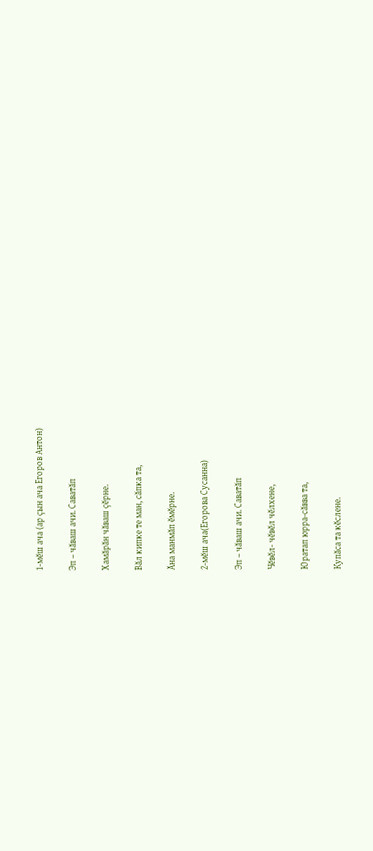1-мĕш ача (ар çын ача Егоров Антон)

Эп – чăваш ачи. Саватăп

Хамăрăн чăваш çĕрне.

Вăл кипке те ман, сăпка та,

Ăна манмăп ĕмĕрне.

2-мĕш ача(Егорова Сусанна)

Эп – чăваш ачи. Саватăп

Чĕвĕл- чĕвĕл чĕлхене,

Юратап юрра-сăвва та,

Купăса та кĕслене.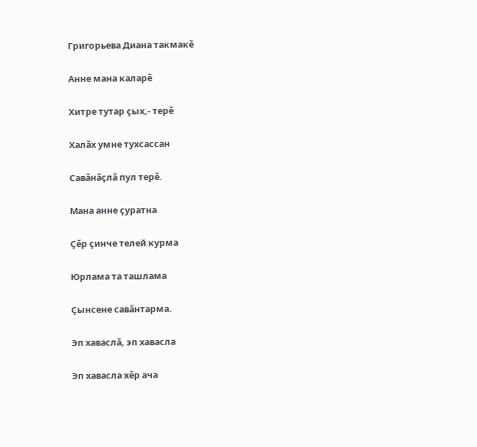Григорьева Диана такмакĕ

Анне мана каларĕ

Хитре тутар çых,- терĕ

Халăх умне тухсассан

Савăнăçлă пул терĕ.

Мана анне çуратна

Çĕр çинче телей курма

Юрлама та ташлама

Çынсене савăнтарма.

Эп хаваслă, эп хавасла

Эп хавасла хĕр ача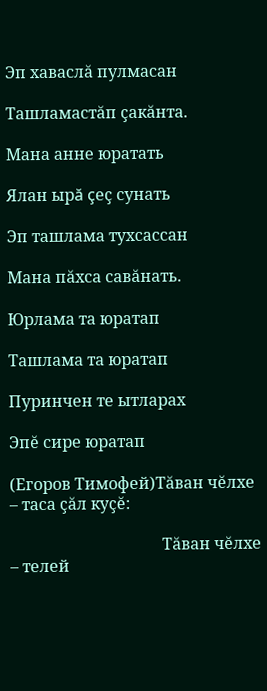Эп хаваслă пулмасан

Ташламастăп çакăнта.

Мана анне юратать

Ялан ырă çеç сунать

Эп ташлама тухсассан

Мана пăхса савăнать.

Юрлама та юратап

Ташлама та юратап

Пуринчен те ытларах

Эпĕ сире юратап

(Егоров Тимофей)Тăван чĕлхе – таса çăл куçĕ:

                                      Тăван чĕлхе – телей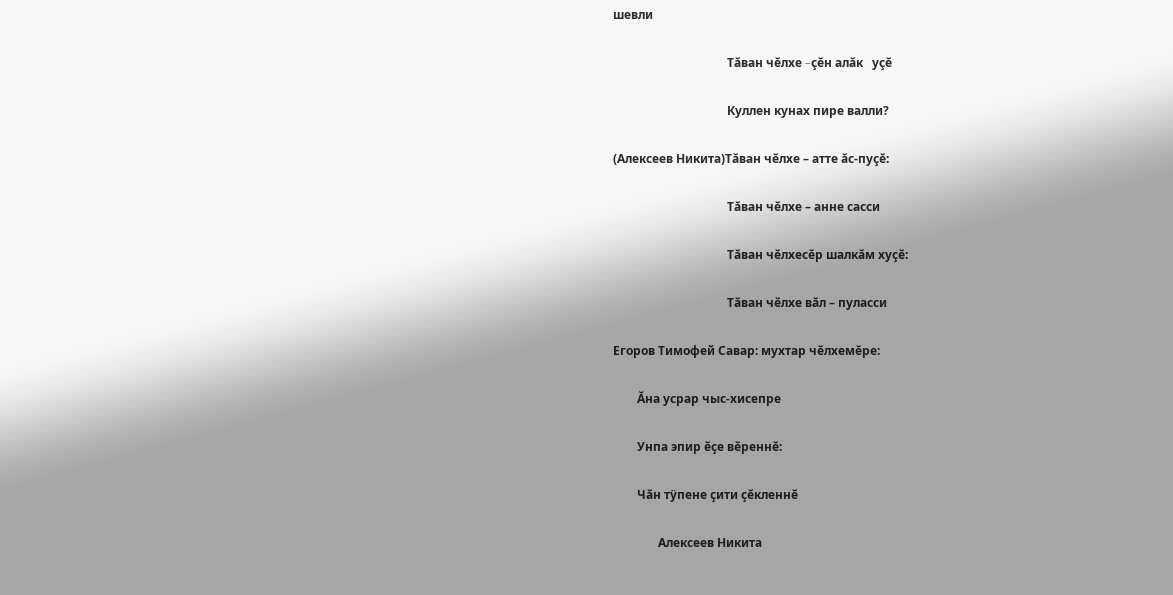шевли

                                      Тăван чĕлхе –çĕн алăк   уçĕ

                                      Куллен кунах пире валли?

(Алексеев Никита)Тăван чĕлхе – атте ăс-пуçĕ:

                                      Тăван чĕлхе – анне сасси

                                      Тăван чĕлхесĕр шалкăм хуçĕ:

                                      Тăван чĕлхе вăл – пуласси

Егоров Тимофей Савар: мухтар чĕлхемĕре:

        Ăна усрар чыс-хисепре

        Унпа эпир ĕçе вĕреннĕ:

        Чăн тÿпене çити çĕкленнĕ

               Алексеев Никита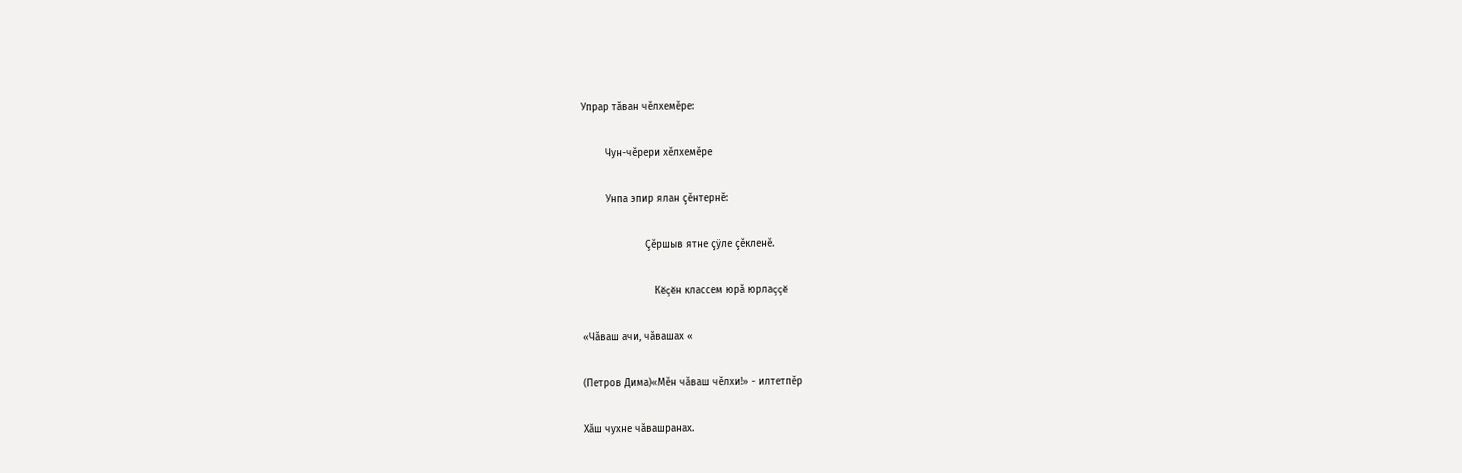Упрар тăван чĕлхемĕре:

        Чун-чĕрери хĕлхемĕре

        Унпа эпир ялан çĕнтернĕ:

                     Çĕршыв ятне çÿле çĕкленĕ.

                        Кĕçĕн классем юрă юрлаççĕ

«Чăваш ачи, чăвашах «

(Петров Дима)«Мĕн чăваш чĕлхи!» - илтетпĕр

Хăш чухне чăвашранах.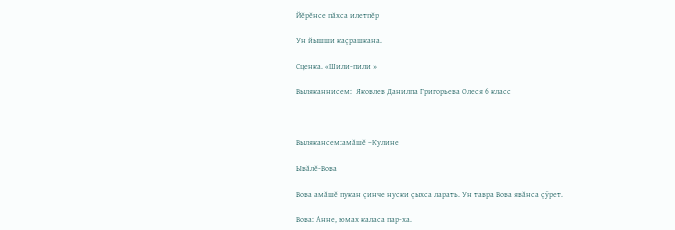Йĕрĕнсе пăхса илетпĕр

Ун йышши каçрашкана.

Сценка. «Шили-пили »

Выляканнисем:  Яковлев Данилпа Григорьева Олеся 6 класс



Вылякансем:амăшĕ –Кулине

Ывăлĕ-Вова

Вова амăшĕ пукан çинче нуски çыхса ларать. Ун тавра Вова явăнса çÿрет.

Вова: Анне, юмах каласа пар-ха.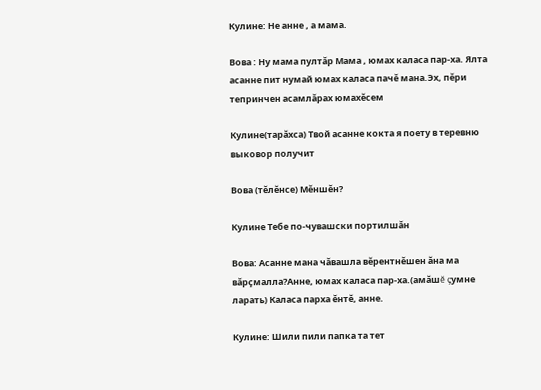Кулине: Не анне , а мама.

Вова : Ну мама пултăр Мама , юмах каласа пар-ха. Ялта асанне пит нумай юмах каласа пачĕ мана.Эх, пĕри тепринчен асамлăрах юмахĕсем

Кулине(тарăхса) Твой асанне кокта я поету в теревню выковор получит

Вова (тĕлĕнсе) Мĕншĕн?

Кулине Тебе по-чувашски портилшăн

Вова: Асанне мана чăвашла вĕрентнĕшен ăна ма вăрçмалла?Анне, юмах каласа пар-ха.(амăшĕ çумне ларать) Каласа парха ĕнтĕ, анне.

Кулине: Шили пили папка та тет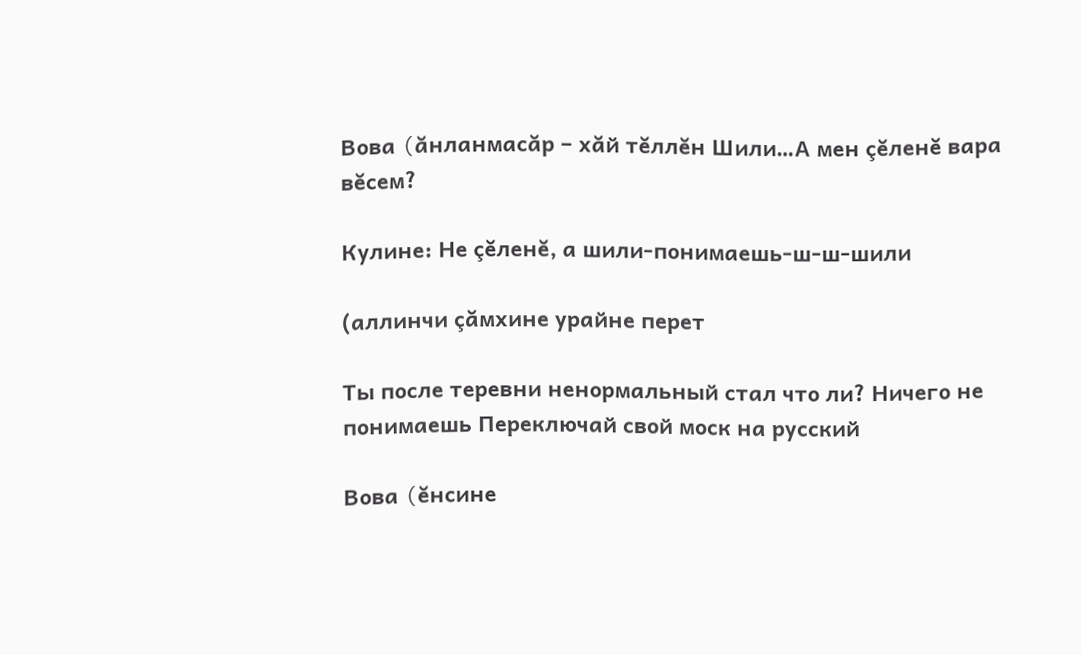Вова (ăнланмасăр – хăй тĕллĕн Шили…А мен çĕленĕ вара вĕсем?

Кулине: Не çĕленĕ, а шили-понимаешь-ш-ш-шили

(аллинчи çăмхине урайне перет

Ты после теревни ненормальный стал что ли? Ничего не понимаешь Переключай свой моск на русский

Вова (ĕнсине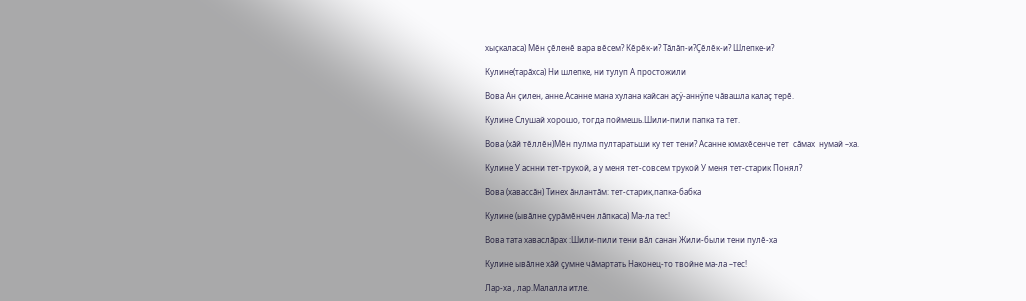хыçкаласа) Мĕн çĕленĕ вара вĕсем? Кĕрĕк-и? Тăлăп-и?Çĕлĕк-и? Шлепке-и?

Кулине(тарăхса) Ни шлепке, ни тулуп А простожили

Вова Ан çилен, анне.Асанне мана хулана кайсан аçÿ-аннÿпе чăвашла калаç терĕ.

Кулине Слушай хорошо, тогда поймешь.Шили-пили папка та тет.

Вова (хăй тĕллĕн)Мĕн пулма пултаратьши ку тет тени? Асанне юмахĕсенче тет  сăмах  нумай –ха.

Кулине У аснни тет-трукой, а у меня тет-совсем трукой У меня тет-старик Понял?

Вова (хавассăн) Тинех ăнлантăм: тет-старик,папка-бабка

Кулине (ывăлне çурăмĕнчен лăпкаса) Ма-ла тес!

Вова тата хаваслăрах :Шили-пили тени вăл санан Жили-были тени пулĕ-ха

Кулине ывăлне хăй çумне чăмартать Наконец-то твойне ма-ла –тес!

Лар-ха , лар.Малалла итле.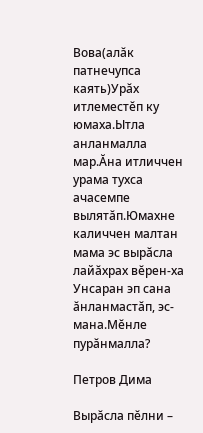Вова(алăк патнечупса каять)Урăх итлеместĕп ку юмаха.Ытла анланмалла мар.Ăна итличчен урама тухса ачасемпе вылятăп.Юмахне каличчен малтан мама эс вырăсла лайăхрах вĕрен-ха Унсаран эп сана ăнланмастăп, эс-мана.Мĕнле пурăнмалла?

Петров Дима

Вырăсла пĕлни –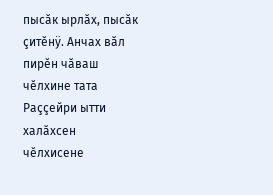пысăк ырлăх, пысăк çитĕнÿ. Анчах вăл пирĕн чăваш чĕлхине тата Раççейри ытти халăхсен чĕлхисене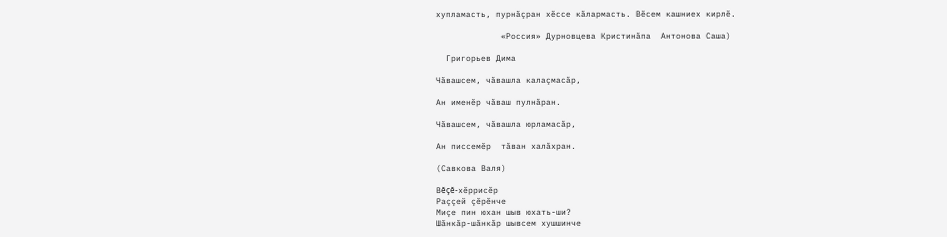хупламасть, пурнăçран хĕссе кăлармасть. Вĕсем кашниех кирлĕ.

             «Россия» Дурновцева Кристинăпа  Антонова Саша)

  Григорьев Дима

Чăвашсем, чăвашла калаçмасăр,

Ан именĕр чăваш пулнăран.

Чăвашсем, чăвашла юрламасăр,

Ан писсемĕр  тăван халăхран.

(Савкова Валя)

Вĕçĕ-хĕррисĕр
Раççей çĕрĕнче
Миçе пин юхан шыв юхать-ши?
Шăнкăр-шăнкăр шывсем хушшинче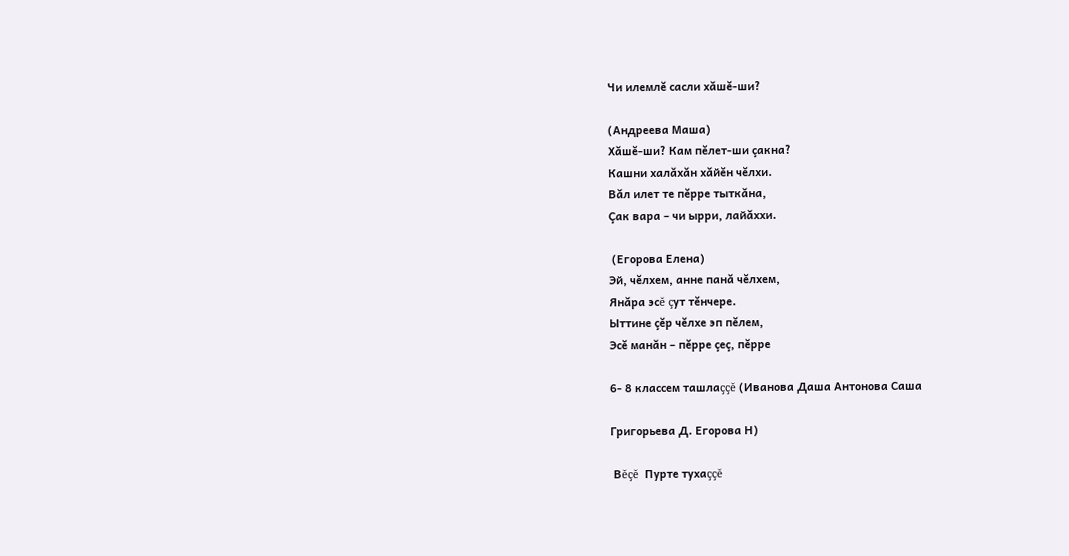Чи илемлĕ сасли хăшĕ-ши?

(Андреева Маша)
Хăшĕ-ши? Кам пĕлет-ши çакна?
Кашни халăхăн хăйĕн чĕлхи.
Вăл илет те пĕрре тыткăна,
Çак вара – чи ырри, лайăххи.

 (Егорова Елена)
Эй, чĕлхем, анне панă чĕлхем,
Янăра эсĕ çут тĕнчере.
Ыттине çĕр чĕлхе эп пĕлем,
Эсĕ манăн – пĕрре çеç, пĕрре

6- 8 классем ташлаççĕ (Иванова Даша Антонова Саша

Григорьева Д. Егорова Н)

 Вĕçĕ  Пурте тухаççĕ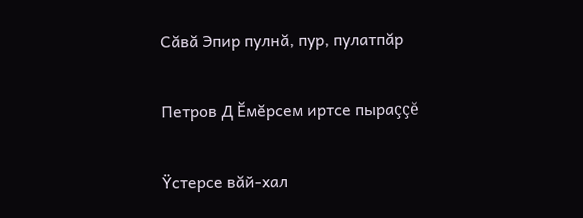Сăвă Эпир пулнă, пур, пулатпăр

Петров Д Ĕмĕрсем иртсе пыраççĕ

Ÿстерсе вăй-хал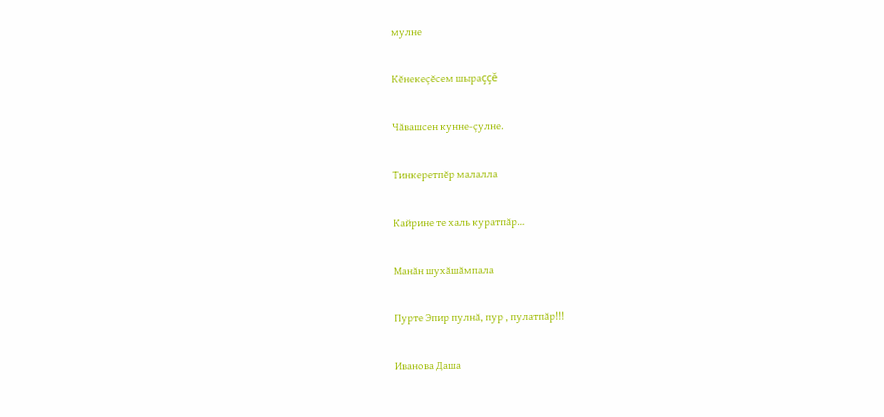мулне

Кĕнекеçĕсем шыраççĕ

Чăвашсен кунне-çулне.

Тинкеретпĕр малалла

Кайрине те халь куратпăр…

Манăн шухăшăмпала

Пурте Эпир пулнă, пур , пулатпăр!!!

Иванова Даша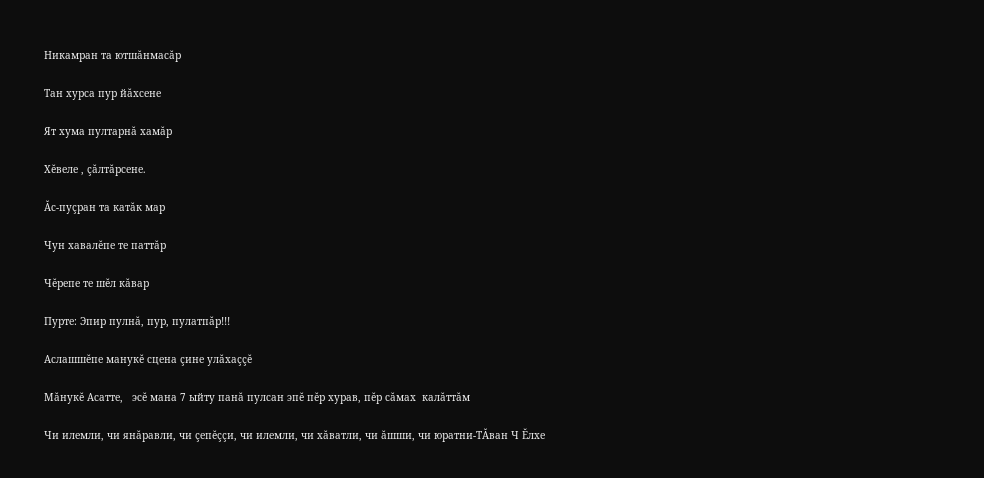Никамран та ютшăнмасăр

Тан хурса пур йăхсене

Ят хума пултарнă хамăр

Хĕвеле , çăлтăрсене.

Ăс-пуçран та катăк мар

Чун хавалĕпе те паттăр

Чĕрепе те шĕл кăвар

Пурте: Эпир пулнă, пур, пулатпăр!!!

Аслашшĕпе манукĕ сцена çине улăхаççĕ

Мăнукĕ Асатте,   эсĕ мана 7 ыйту панă пулсан эпĕ пĕр хурав, пĕр сăмах  калăттăм

Чи илемли, чи янăравли, чи çепĕççи, чи илемли, чи хăватли, чи ăшши, чи юратни-ТĂван Ч Ĕлхе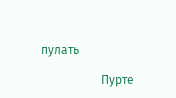пулать

                    Пурте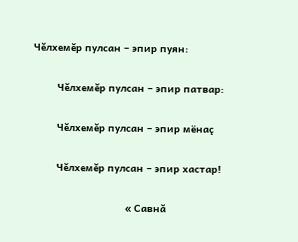Чĕлхемĕр пулсан – эпир пуян:

        Чĕлхемĕр пулсан – эпир патвар:

        Чĕлхемĕр пулсан – эпир мёнаç

        Чĕлхемĕр пулсан – эпир хастар!

                               « Савнă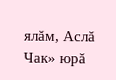ялăм, Аслă Чак» юрă